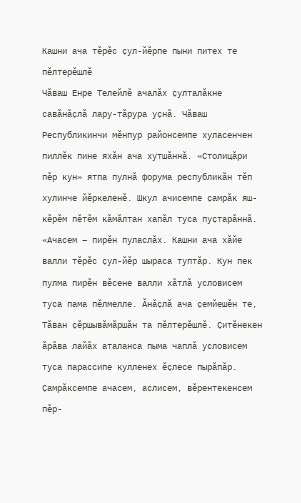Кашни ача тĕрĕс ҫул-йĕрпе пыни питех те пĕлтерĕшлĕ
Чăваш Енре Телейлĕ ачалăх ҫулталăкне савăнăҫлă лару-тăрура уҫнă. Чăваш Республикинчи мĕнпур районсемпе хуласенчен пиллĕк пине яхăн ача хутшăннă. «Столицăри пĕр кун» ятпа пулнă форума республикăн тĕп хулинче йĕркеленĕ. Шкул ачисемпе ҫамрăк яш-кĕрĕм пĕтĕм кăмăлтан хапăл туса пуҫтарăннă.
«Ачасем – пирĕн пуласлăх. Кашни ача хăйе валли тĕрĕс ҫул-йĕр шыраса туптăр. Кун пек пулма пирĕн вĕсене валли хăтлă условисем туса пама пĕлмелле. Ăнăҫлă ача ҫемйешĕн те, Тăван ҫĕршывăмăршăн та пĕлтерĕшлĕ. Ҫитĕнекен ăрăва лайăх аталанса пыма чаплă условисем туса парассипе кулленех ĕҫлесе пырăпăр. Ҫамрăксемпе ачасем, аслисем, вĕрентекенсем пĕр-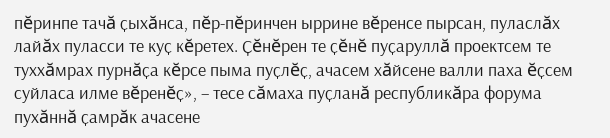пĕринпе тачă ҫыхăнса, пĕр-пĕринчен ыррине вĕренсе пырсан, пуласлăх лайăх пуласси те куҫ кĕретех. Ҫĕнĕрен те ҫĕнĕ пуҫаруллă проектсем те туххăмрах пурнăҫа кĕрсе пыма пуҫлĕҫ, ачасем хăйсене валли паха ĕҫсем суйласа илме вĕренĕҫ», – тесе сăмаха пуҫланă республикăра форума пухăннă ҫамрăк ачасене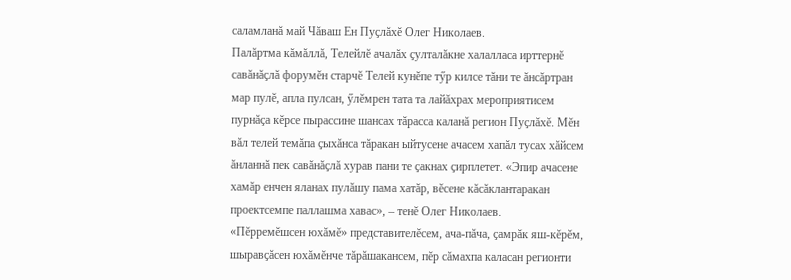саламланă май Чăваш Ен Пуҫлăхĕ Олег Николаев.
Палăртма кăмăллă, Телейлĕ ачалăх ҫулталăкне халалласа ирттернĕ савăнăҫлă форумĕн старчĕ Телей кунĕпе тӳр килсе тăни те ăнсăртран мар пулĕ, апла пулсан, ӳлĕмрен тата та лайăхрах мероприятисем пурнăҫа кĕрсе пырассине шансах тăрасса каланă регион Пуҫлăхĕ. Мĕн вăл телей темăпа ҫыхăнса тăракан ыйтусене ачасем хапăл тусах хăйсем ăнланнă пек савăнăҫлă хурав пани те ҫакнах ҫирплетет. «Эпир ачасене хамăр енчен яланах пулăшу пама хатăр, вĕсене кăсăклантаракан проектсемпе паллашма хавас», – тенĕ Олег Николаев.
«Пĕрремĕшсен юхăмĕ» представителĕсем, ача-пăча, ҫамрăк яш-кĕрĕм, шыравҫăсен юхăмĕнче тăрăшакансем, пĕр сăмахпа каласан регионти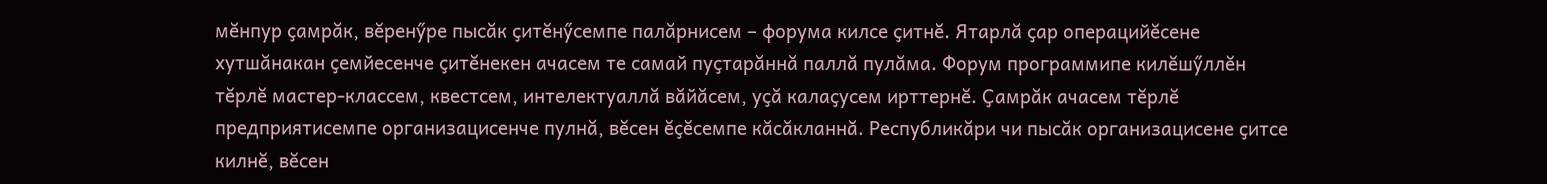мĕнпур ҫамрăк, вĕренӳре пысăк ҫитĕнӳсемпе палăрнисем – форума килсе ҫитнĕ. Ятарлă ҫар операцийĕсене хутшăнакан ҫемйесенче ҫитĕнекен ачасем те самай пуҫтарăннă паллă пулăма. Форум программипе килĕшӳллĕн тĕрлĕ мастер-классем, квестсем, интелектуаллă вăйăсем, уҫă калаҫусем ирттернĕ. Ҫамрăк ачасем тĕрлĕ предприятисемпе организацисенче пулнă, вĕсен ĕҫĕсемпе кăсăкланнă. Республикăри чи пысăк организацисене ҫитсе килнĕ, вĕсен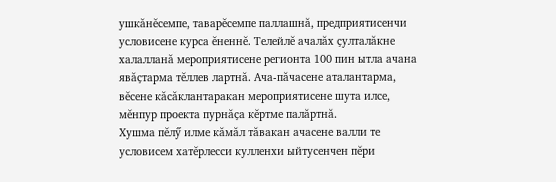ушкăнĕсемпе, таварĕсемпе паллашнă, предприятисенчи условисене курса ĕненнĕ. Телейлĕ ачалăх ҫулталăкне халалланă мероприятисене регионта 100 пин ытла ачана явăҫтарма тĕллев лартнă. Ача-пăчасене аталантарма, вĕсене кăсăклантаракан мероприятисене шута илсе, мĕнпур проекта пурнăҫа кĕртме палăртнă.
Хушма пĕлӳ илме кăмăл тăвакан ачасене валли те условисем хатĕрлесси кулленхи ыйтусенчен пĕри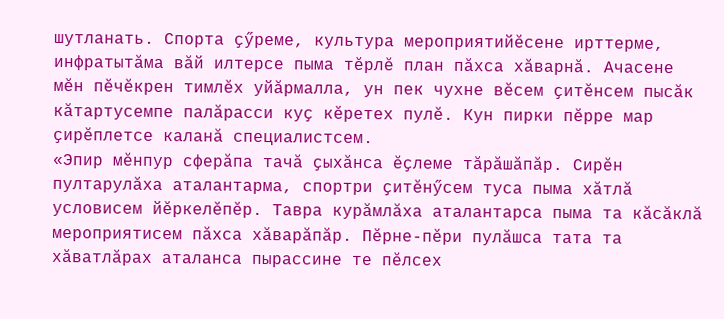шутланать. Спорта ҫӳреме, культура мероприятийĕсене ирттерме, инфратытăма вăй илтерсе пыма тĕрлĕ план пăхса хăварнă. Ачасене мĕн пĕчĕкрен тимлĕх уйăрмалла, ун пек чухне вĕсем ҫитĕнсем пысăк кăтартусемпе палăрасси куҫ кĕретех пулĕ. Кун пирки пĕрре мар ҫирĕплетсе каланă специалистсем.
«Эпир мĕнпур сферăпа тачă ҫыхăнса ĕҫлеме тăрăшăпăр. Сирĕн пултарулăха аталантарма, спортри ҫитĕнӳсем туса пыма хăтлă условисем йĕркелĕпĕр. Тавра курăмлăха аталантарса пыма та кăсăклă мероприятисем пăхса хăварăпăр. Пĕрне-пĕри пулăшса тата та хăватлăрах аталанса пырассине те пĕлсех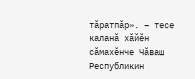тăратпăр». – тесе каланă хăйĕн сăмахĕнче Чăваш Республикин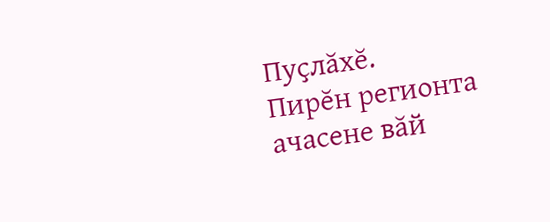Пуҫлăхĕ.
Пирĕн регионта ачасене вăй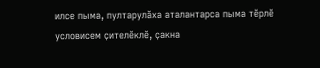илсе пыма, пултарулăха аталантарса пыма тĕрлĕ условисем ҫителĕклĕ, ҫакна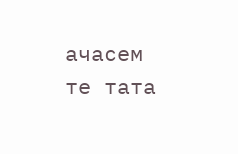ачасем те тата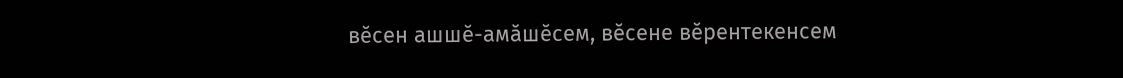вĕсен ашшĕ-амăшĕсем, вĕсене вĕрентекенсем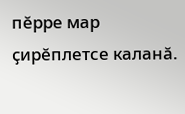пĕрре мар ҫирĕплетсе каланă.